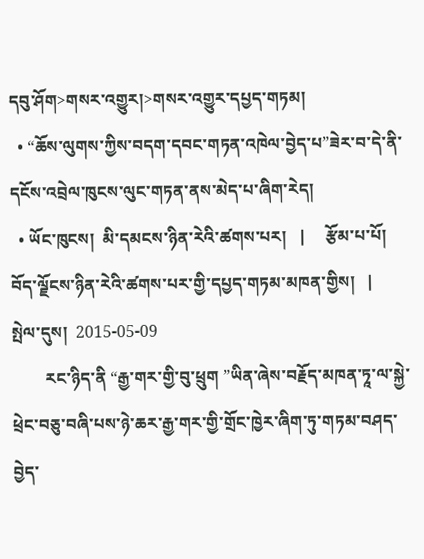དབུ་ཤོག>གསར་འགྱུར།>གསར་འགྱུར་དཔྱད་གཏམ།
  • “ཆོས་ལུགས་ཀྱིས་བདག་དབང་གཏན་འཁེལ་བྱེད་པ”ཟེར་བ་དེ་ནི་དངོས་འབྲེལ་ཁུངས་ལུང་གཏན་ནས་མེད་པ་ཞིག་རེད།
  • ཡོང་ཁུངས།  མི་དམངས་ཉིན་རེའི་ཚགས་པར།   |     རྩོམ་པ་པོ།  བོད་ལྗོངས་ཉིན་རེའི་ཚགས་པར་གྱི་དཔྱད་གཏམ་མཁན་གྱིས།   |     སྤེལ་དུས།  2015-05-09
        རང་ཉིད་ནི “རྒྱ་གར་གྱི་བུ་ཕྲུག ”ཡིན་ཞེས་བརྗོད་མཁན་ཏཱ་ལ་སྐྱེ་ཕྲེང་བཅུ་བཞི་པས་ཉེ་ཆར་རྒྱ་གར་གྱི་གྲོང་ཁྱེར་ཞིག་ཏུ་གཏམ་བཤད་བྱེད་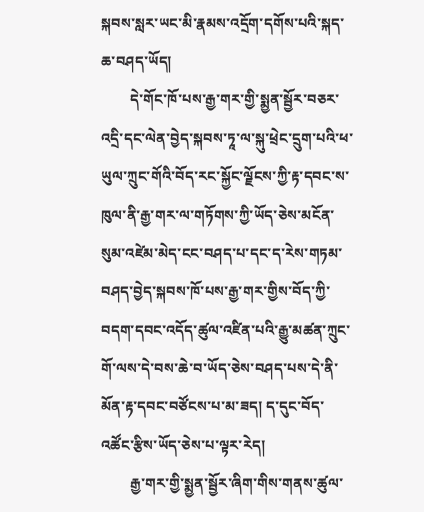སྐབས་སླར་ཡང་མི་རྣམས་འདྲོག་དགོས་པའི་སྐད་ཆ་བཤད་ཡོད།
        དེ་གོང་ཁོ་པས་རྒྱ་གར་གྱི་སྨྱན་སྦྱོར་བཅར་འདྲི་དང་ལེན་བྱེད་སྐབས་ཏཱ་ལ་སྐུ་ཕྲེང་དྲུག་པའི་ཕ་ཡུལ་ཀྲུང་གོའི་བོད་རང་སྐྱོང་ལྗོངས་ཀྱི་རྟ་དབང་ས་ཁུལ་ནི་རྒྱ་གར་ལ་གཏོགས་ཀྱི་ཡོད་ཅེས་མངོན་སུམ་འཛེམ་མེད་ངང་བཤད་པ་དང་ད་རེས་གཏམ་བཤད་བྱེད་སྐབས་ཁོ་པས་རྒྱ་གར་གྱིས་བོད་ཀྱི་བདག་དབང་འདོད་ཚུལ་འཛིན་པའི་རྒྱུ་མཚན་ཀྲུང་གོ་ལས་དེ་བས་ཆེ་བ་ཡོད་ཅེས་བཤད་པས་དེ་ནི་མོན་རྟ་དབང་བཙོངས་པ་མ་ཟད། ད་དུང་བོད་འཚོང་རྩིས་ཡོད་ཅེས་པ་ལྟར་རེད།
        རྒྱ་གར་གྱི་སྨྱན་སྦྱོར་ཞིག་གིས་གནས་ཚུལ་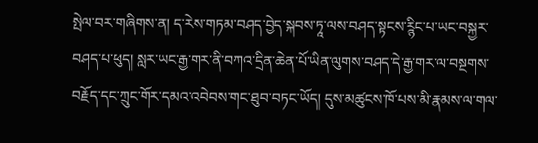སྤེལ་བར་གཞིགས་ན། ད་རེས་གཏམ་བཤད་བྱེད་སྐབས་ཏཱ་ལས་བཤད་སྟངས་ཪྙིང་པ་ཡང་བསྐྱར་བཤད་པ་ཕུད། སླར་ཡང་རྒྱ་གར་ནི་བཀའ་དྲིན་ཆེན་པོ་ཡིན་ལུགས་བཤད་དེ་རྒྱ་གར་ལ་བསྔགས་བརྗོད་དང་ཀྲུང་གོར་དམའ་འབེབས་གང་ཐུབ་བཏང་ཡོད། དུས་མཚུངས་ཁོ་པས་མི་རྣམས་ལ་གལ་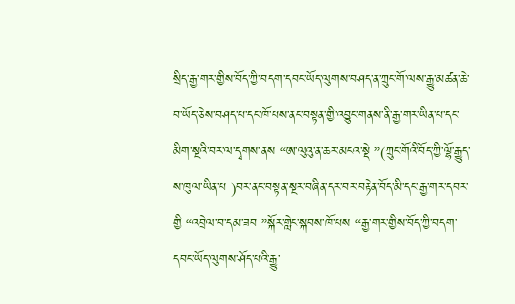སྲིད་རྒྱ་གར་གྱིས་བོད་ཀྱི་བདག་དབང་ཡོད་ལུགས་བཤད་ན་ཀྲུང་གོ་ལས་རྒྱུ་མཚན་ཆེ་བ་ཡོད་ཅེས་བཤད་པ་དང་ཁོ་པས་ནང་བསྟན་གྱི་འབྱུང་གནས་ནི་རྒྱ་གར་ཡིན་པ་དང་མིག་སྔའི་བར་ལ་དྭགས་ནས “ཨ་ལུའུ་ན་ཆར་མངའ་སྡེ ”(ཀྲུང་གོའི་བོད་ཀྱི་ལྷོ་རྒྱུད་ས་ཁུལ་ཡིན་པ )བར་ནང་བསྟན་སྔར་བཞིན་དར་བར་བརྟེན་བོད་མི་དང་རྒྱ་གར་དབར་གྱི “འབྲེལ་བ་དམ་ཟབ ”སྐོར་གླེང་སྐབས་ཁོ་པས “རྒྱ་གར་གྱིས་བོད་ཀྱི་བདག་དབང་ཡོད་ལུགས་ཤོད་པའི་རྒྱུ་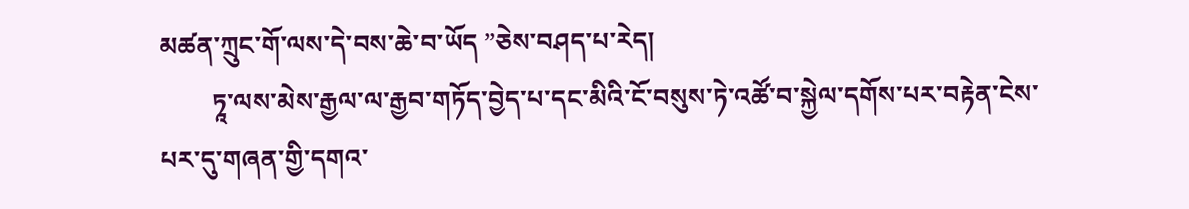མཚན་ཀྲུང་གོ་ལས་དེ་བས་ཆེ་བ་ཡོད ”ཅེས་བཤད་པ་རེད།
        ཏཱ་ལས་མེས་རྒྱལ་ལ་རྒྱབ་གཏོད་བྱེད་པ་དང་མིའི་ངོ་བསུས་ཏེ་འཚོ་བ་སྐྱེལ་དགོས་པར་བརྟེན་ངེས་པར་དུ་གཞན་གྱི་དགའ་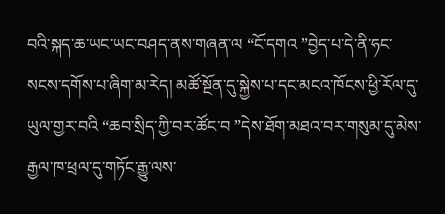བའི་སྐད་ཆ་ཡང་ཡང་བཤད་ནས་གཞན་ལ “ངོ་དགའ ”བྱེད་པ་དེ་ནི་ཧང་སངས་དགོས་པ་ཞིག་མ་རེད། མཚོ་སྔོན་དུ་སྐྱེས་པ་དང་མངའ་ཁོངས་ཕྱི་རོལ་དུ་ཡུལ་གྱར་བའི “ཆབ་སྲིད་ཀྱི་བར་ཚོང་བ ”དེས་ཐོག་མཐའ་བར་གསུམ་དུ་མེས་རྒྱལ་ཁ་ཕྲལ་དུ་གཏོང་རྒྱུ་ལས་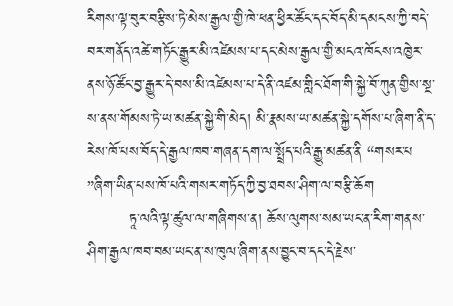རིགས་ལྟ་བུར་བརྩིས་ཏེ་མེས་རྒྱལ་གྱི་ཁེ་ཕན་ཕྱིར་ཚོང་དང་བོད་མི་དམངས་ཀྱི་བདེ་བར་གནོད་འཚེ་གཏོང་རྒྱུར་མི་འཛེམས་པ་དང་མེས་རྒྱལ་གྱི་མངའ་ཁོངས་འཁྱེར་ནས་ཉོ་ཚོང་བྱ་རྒྱུར་དེ་བས་མི་འཛེམས་པ་དེ་ནི་འཛམ་གླིང་ཐོག་གི་སྐྱེ་བོ་ཀུན་གྱིས་སྔ་ས་ནས་གོམས་ཏེ་ཡ་མཚན་སྐྱེ་གི་མེད། མི་རྣམས་ཡ་མཚན་སྐྱེ་དགོས་པ་ཞིག་ནི་ད་རེས་ཁོ་པས་བོད་དེ་རྒྱལ་ཁབ་གཞན་དག་ལ་སྤྲོད་པའི་རྒྱུ་མཚན་ནི “གསར་པ ”ཞིག་ཡིན་པས་ཁོ་པའི་གསར་གཏོད་ཀྱི་བྱ་ཐབས་ཤིག་ལ་བརྩི་ཆོག
        ཏཱ་ལའི་ལྟ་ཚུལ་ལ་གཞིགས་ན། ཆོས་ལུགས་སམ་ཡང་ན་རིག་གནས་ཤིག་རྒྱལ་ཁབ་བམ་ཡང་ན་ས་ཁུལ་ཞིག་ནས་བྱུང་བ་དང་དེ་རྗེས་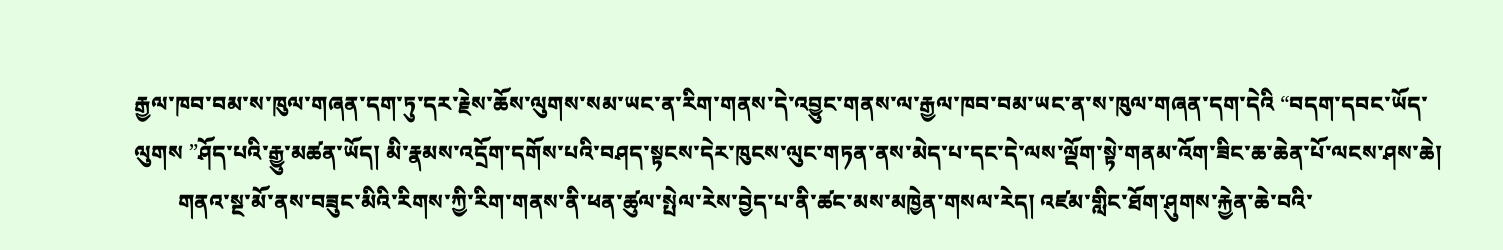རྒྱལ་ཁབ་བམ་ས་ཁུལ་གཞན་དག་ཏུ་དར་རྗེས་ཆོས་ལུགས་སམ་ཡང་ན་རིག་གནས་དེ་འབྱུང་གནས་ལ་རྒྱལ་ཁབ་བམ་ཡང་ན་ས་ཁུལ་གཞན་དག་དེའི “བདག་དབང་ཡོད་ལུགས ”ཤོད་པའི་རྒྱུ་མཚན་ཡོད། མི་རྣམས་འདྲོག་དགོས་པའི་བཤད་སྟངས་དེར་ཁུངས་ལུང་གཏན་ནས་མེད་པ་དང་དེ་ལས་ལྡོག་སྟེ་གནམ་འོག་ཟིང་ཆ་ཆེན་པོ་ལངས་ཤས་ཆེ།
        གནའ་སྔ་མོ་ནས་བཟུང་མིའི་རིགས་ཀྱི་རིག་གནས་ནི་ཕན་ཚུལ་སྤེལ་རེས་བྱེད་པ་ནི་ཚང་མས་མཁྱེན་གསལ་རེད། འཛམ་གླིང་ཐོག་ཤུགས་རྐྱེན་ཆེ་བའི་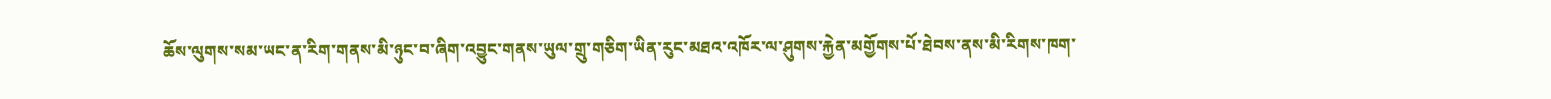ཆོས་ལུགས་སམ་ཡང་ན་རིག་གནས་མི་ཉུང་བ་ཞིག་འབྱུང་གནས་ཡུལ་གྲུ་གཅིག་ཡིན་རུང་མཐའ་འཁོར་ལ་ཤུགས་རྐྱེན་མགྱོགས་པོ་ཐེབས་ནས་མི་རིགས་ཁག་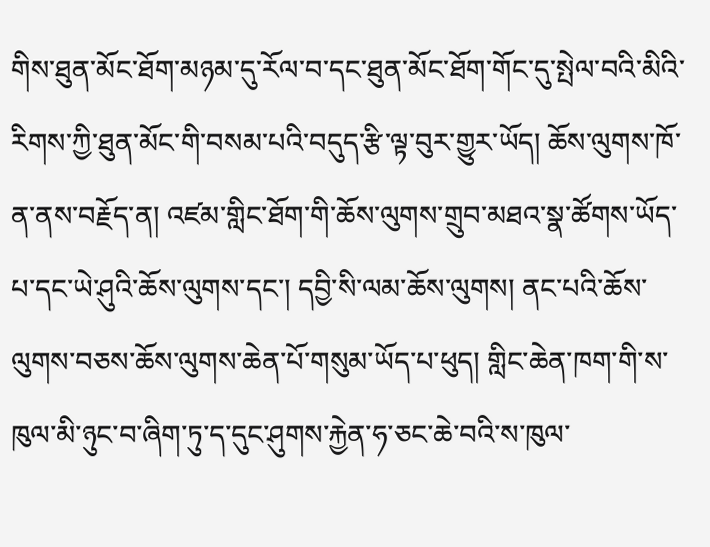གིས་ཐུན་མོང་ཐོག་མཉམ་དུ་རོལ་བ་དང་ཐུན་མོང་ཐོག་གོང་དུ་སྤེལ་བའི་མིའི་རིགས་ཀྱི་ཐུན་མོང་གི་བསམ་པའི་བདུད་རྩི་ལྟ་བུར་གྱུར་ཡོད། ཆོས་ལུགས་ཁོ་ན་ནས་བརྗོད་ན། འཛམ་གླིང་ཐོག་གི་ཆོས་ལུགས་གྲུབ་མཐའ་སྣ་ཚོགས་ཡོད་པ་དང་ཡེ་ཤུའི་ཆོས་ལུགས་དང་། དབྱི་སི་ལམ་ཆོས་ལུགས། ནང་པའི་ཆོས་ལུགས་བཅས་ཆོས་ལུགས་ཆེན་པོ་གསུམ་ཡོད་པ་ཕུད། གླིང་ཆེན་ཁག་གི་ས་ཁུལ་མི་ཉུང་བ་ཞིག་ཏུ་ད་དུང་ཤུགས་རྐྱེན་ཧ་ཅང་ཆེ་བའི་ས་ཁུལ་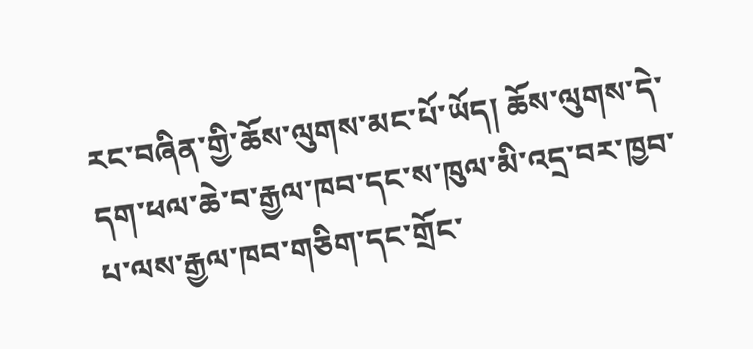རང་བཞིན་གྱི་ཆོས་ལུགས་མང་པོ་ཡོད། ཆོས་ལུགས་དེ་དག་ཕལ་ཆེ་བ་རྒྱལ་ཁབ་དང་ས་ཁུལ་མི་འདྲ་བར་ཁྱབ་པ་ལས་རྒྱལ་ཁབ་གཅིག་དང་གྲོང་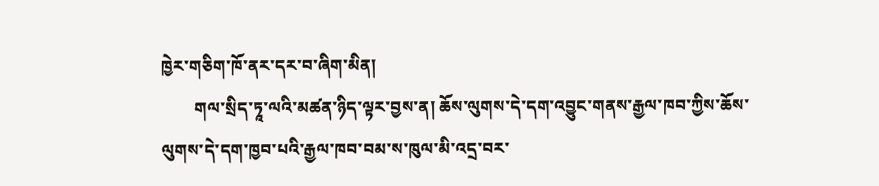ཁྱེར་གཅིག་ཁོ་ནར་དར་བ་ཞིག་མིན།
        གལ་སྲིད་ཏཱ་ལའི་མཚན་ཉིད་ལྟར་བྱས་ན། ཆོས་ལུགས་དེ་དག་འབྱུང་གནས་རྒྱལ་ཁབ་ཀྱིས་ཆོས་ལུགས་དེ་དག་ཁྱབ་པའི་རྒྱལ་ཁབ་བམ་ས་ཁུལ་མི་འདྲ་བར་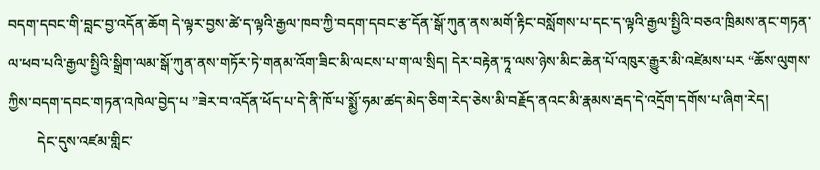བདག་དབང་གི་བླང་བྱ་འདོན་ཆོག དེ་ལྟར་བྱས་ཚེ་ད་ལྟའི་རྒྱལ་ཁབ་ཀྱི་བདག་དབང་རྩ་དོན་སྒོ་ཀུན་ནས་མགོ་རྟིང་བསློགས་པ་དང་ད་ལྟའི་རྒྱལ་སྤྱིའི་བཅའ་ཁྲིམས་ནང་གཏན་ལ་ཕབ་པའི་རྒྱལ་སྤྱིའི་སྒྲིག་ལམ་སྒོ་ཀུན་ནས་གཏོར་ཏེ་གནམ་འོག་ཟིང་མི་ལངས་པ་ག་ལ་སྲིད། དེར་བརྟེན་ཏཱ་ལས་ཉེས་མིང་ཆེན་པོ་འཁུར་རྒྱུར་མི་འཛེམས་པར “ཆོས་ལུགས་ཀྱིས་བདག་དབང་གཏན་འཁེལ་བྱེད་པ ”ཟེར་བ་འདོན་ཕོད་པ་དེ་ནི་ཁོ་པ་སྨྱོ་ཧམ་ཚད་མེད་ཅིག་རེད་ཅེས་མི་བརྗོད་ནའང་མི་རྣམས་རྦད་དེ་འདྲོག་དགོས་པ་ཞིག་རེད།
        དེང་དུས་འཛམ་གླིང་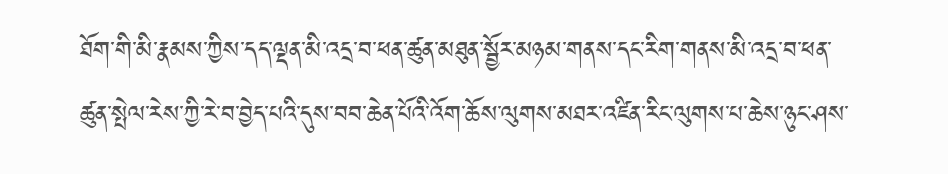ཐོག་གི་མི་རྣམས་ཀྱིས་དད་ལྡན་མི་འདྲ་བ་ཕན་ཚུན་མཐུན་སྦྱོར་མཉམ་གནས་དང་རིག་གནས་མི་འདྲ་བ་ཕན་ཚུན་སྤེལ་རེས་ཀྱི་རེ་བ་བྱེད་པའི་དུས་བབ་ཆེན་པོའི་འོག་ཆོས་ལུགས་མཐར་འཛིན་རིང་ལུགས་པ་ཆེས་ཉུང་ཤས་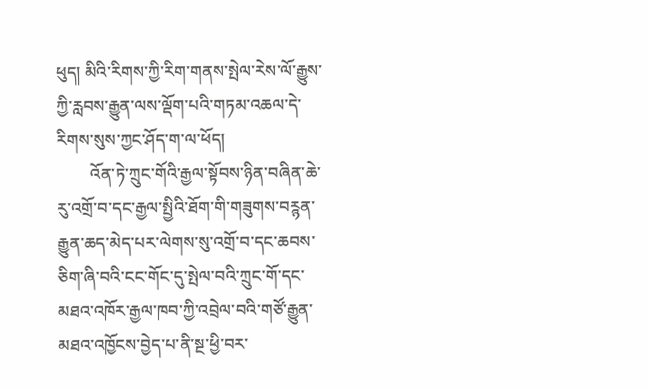ཕུད། མིའི་རིགས་ཀྱི་རིག་གནས་སྤེལ་རེས་ལོ་རྒྱུས་ཀྱི་རླབས་རྒྱུན་ལས་ལྡོག་པའི་གཏམ་འཆལ་དེ་རིགས་སུས་ཀྱང་ཤོད་ག་ལ་ཕོད།
        འོན་ཏེ་ཀྲུང་གོའི་རྒྱལ་སྟོབས་ཉིན་བཞིན་ཆེ་རུ་འགྲོ་བ་དང་རྒྱལ་སྤྱིའི་ཐོག་གི་གཟུགས་བཪྙན་རྒྱུན་ཆད་མེད་པར་ལེགས་སུ་འགྲོ་བ་དང་ཆབས་ཅིག་ཞི་བའི་ངང་གོང་དུ་སྤེལ་བའི་ཀྲུང་གོ་དང་མཐའ་འཁོར་རྒྱལ་ཁབ་ཀྱི་འབྲེལ་བའི་གཙོ་རྒྱུན་མཐའ་འཁྱོངས་བྱེད་པ་ནི་སྔ་ཕྱི་བར་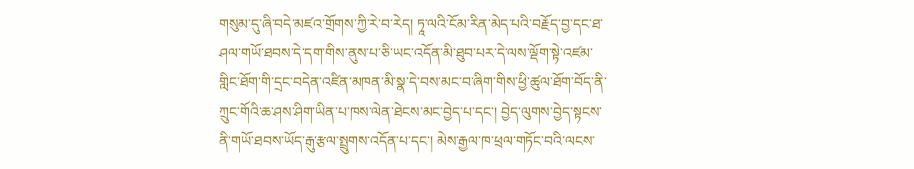གསུམ་དུ་ཞི་བདེ་མཛའ་གྲོགས་ཀྱི་རེ་བ་རེད། ཏཱ་ལའི་ངོམ་རིན་མེད་པའི་བརྗོད་བྱ་དང་ཐ་ཤལ་གཡོ་ཐབས་དེ་དག་གིས་ནུས་པ་ཅི་ཡང་འདོན་མི་ཐུབ་པར་དེ་ལས་ལྡོག་སྟེ་འཛམ་གླིང་ཐོག་གི་དྲང་བདེན་འཛིན་མཁན་མི་སྣ་དེ་བས་མང་བ་ཞིག་གིས་ཕྱི་ཚུལ་ཐོག་བོད་ནི་ཀྲུང་གོའི་ཆ་ཤས་ཤིག་ཡིན་པ་ཁས་ལེན་ཐེངས་མང་བྱེད་པ་དང་། བྱེད་ལུགས་བྱེད་སྟངས་ནི་གཡོ་ཐབས་ཡོད་རྒུ་རྩལ་སྤྲུགས་འདོན་པ་དང་། མེས་རྒྱལ་ཁ་ཕྲལ་གཏོང་བའི་ལངས་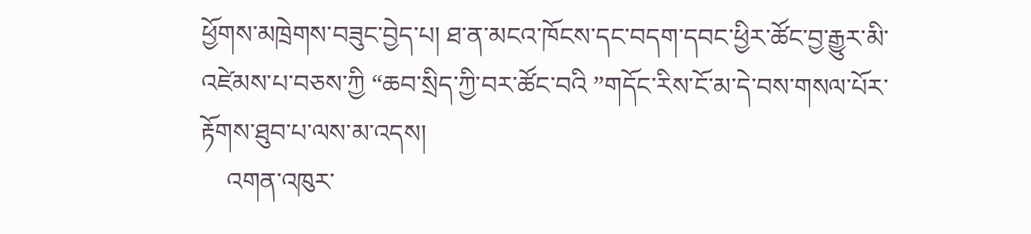ཕྱོགས་མཁྲེགས་བཟུང་བྱེད་པ། ཐ་ན་མངའ་ཁོངས་དང་བདག་དབང་ཕྱིར་ཚོང་བྱ་རྒྱུར་མི་འཛེམས་པ་བཅས་ཀྱི “ཆབ་སྲིད་ཀྱི་བར་ཚོང་བའི ”གདོང་རིས་ངོ་མ་དེ་བས་གསལ་པོར་རྟོགས་ཐུབ་པ་ལས་མ་འདས།
    འགན་འཁུར་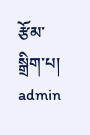རྩོམ་སྒྲིག་པ། admin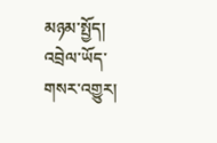མཉམ་སྤྱོད།
འབྲེལ་ཡོད་གསར་འགྱུར།